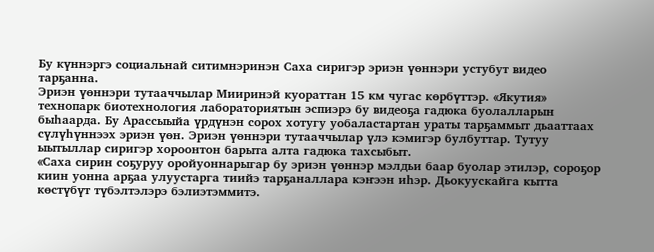Бу күннэргэ социальнай ситимнэринэн Саха сиригэр эриэн үөннэри устубут видео тарҕанна.
Эриэн үөннэри тутааччылар Мииринэй куораттан 15 км чугас көрбүттэр. «Якутия» технопарк биотехнология лабораториятын эспиэрэ бу видеоҕа гадюка буолалларын быһаарда. Бу Арассыыйа үрдүнэн сорох хотугу уобаластартан ураты тарҕаммыт дьааттаах сүлүһүннээх эриэн үөн. Эриэн үөннэри тутааччылар үлэ кэмигэр булбуттар. Тутуу ыытыллар сиригэр хороонтон барыта алта гадюка тахсыбыт.
«Саха сирин соҕуруу оройуоннарыгар бу эриэн үөннэр мэлдьи баар буолар этилэр, сороҕор киин уонна арҕаа улуустарга тиийэ тарҕаналлара кэҥээн иһэр. Дьокуускайга кытта көстүбүт түбэлтэлэрэ бэлиэтэммитэ.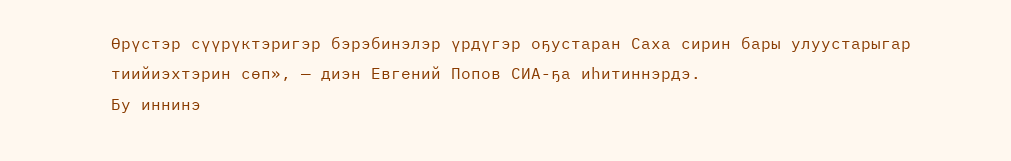Өрүстэр сүүрүктэригэр бэрэбинэлэр үрдүгэр оҕустаран Саха сирин бары улуустарыгар тиийиэхтэрин сөп», — диэн Евгений Попов СИА-ҕа иһитиннэрдэ.
Бу иннинэ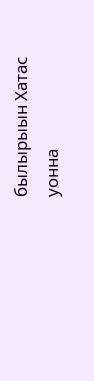былырыын Хатас уонна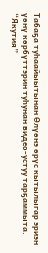Табаҕа туһаайыытынан Өлүөнэ өрүс кытылыгар эриэн үөнү көрбүттэрин туһунан видео-устуу тарҕаммыта. “Якутия”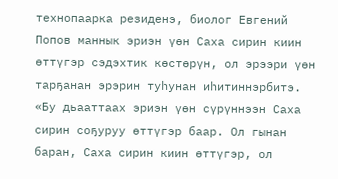технопаарка резиденэ, биолог Евгений Попов маннык эриэн үөн Саха сирин киин өттүгэр сэдэхтик көстөрүн, ол эрээри үөн тарҕанан эрэрин туһунан иһитиннэрбитэ. «Бу дьааттаах эриэн үөн сүрүннээн Саха сирин соҕуруу өттүгэр баар. Ол гынан баран, Саха сирин киин өттүгэр, ол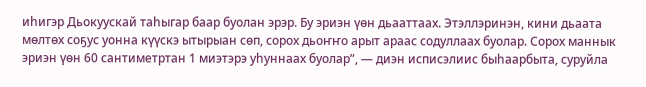иһигэр Дьокуускай таһыгар баар буолан эрэр. Бу эриэн үөн дьааттаах. Этэллэринэн, кини дьаата мөлтөх соҕус уонна күүскэ ытырыан сөп, сорох дьоҥҥо арыт араас содуллаах буолар. Сорох маннык эриэн үөн 60 сантиметртан 1 миэтэрэ уһуннаах буолар”, — диэн исписэлиис быһаарбыта, суруйла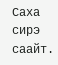Саха сирэ саайт.